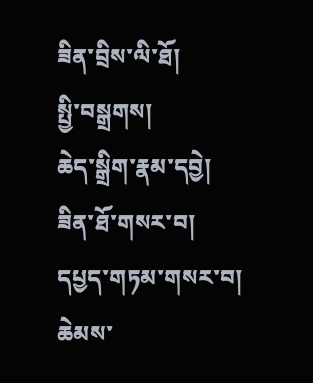ཟིན་བྲིས་ལི་ཐོ།
སྤྱི་བསྒྲགས།
ཆེད་སྒྲིག་རྣམ་དབྱེ།
ཟིན་ཐོ་གསར་བ།
དཔྱད་གཏམ་གསར་བ།
ཆེམས་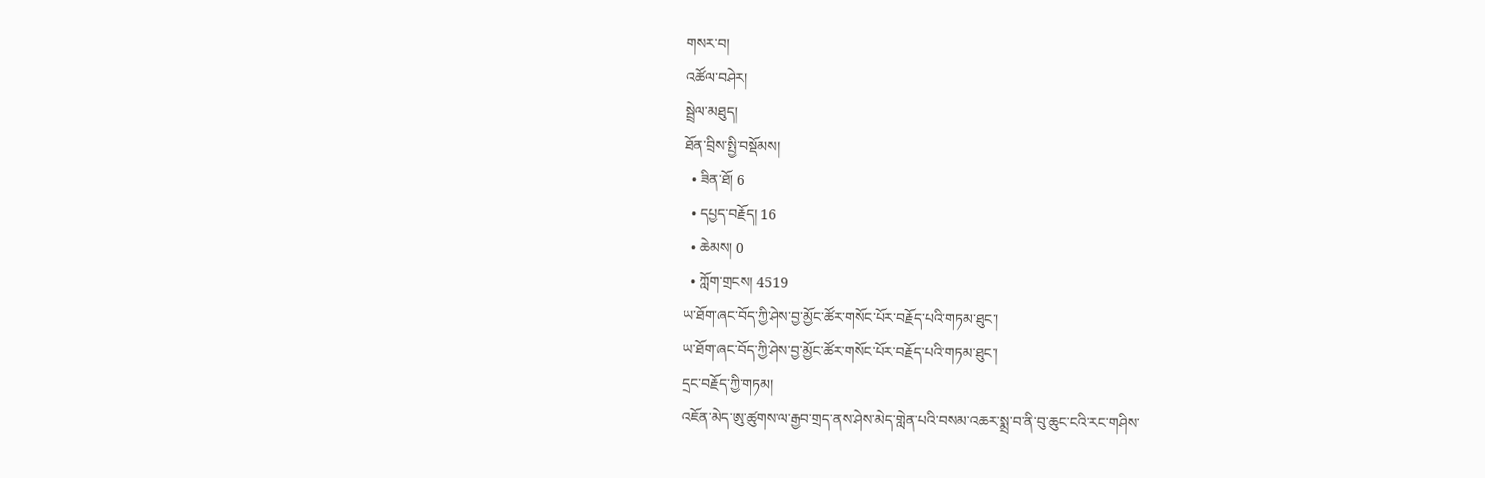གསར་བ།
འཚོལ་བཤེར།
སྦྲེལ་མཐུད།
ཐོན་བྲིས་སྤྱི་བསྡོམས།
  • ཟིན་ཐོ། 6
  • དཔྱད་བརྗོད། 16
  • ཆེམས། 0
  • ཀློག་གྲངས། 4519
ཡ་ཐོག་ཞང་བོད་ཀྱི་ཤེས་བྱ་མྱོང་ཚོར་གསོང་པོར་བརྗོད་པའི་གཏམ་ཐུང་།
ཡ་ཐོག་ཞང་བོད་ཀྱི་ཤེས་བྱ་མྱོང་ཚོར་གསོང་པོར་བརྗོད་པའི་གཏམ་ཐུང་།
དྲང་བརྗོད་ཀྱི་གཏམ།
འཇོན་མེད་ཨུ་ཚུགས་ལ་རྒྱབ་གྲད་ནས་ཤེས་མེད་གླེན་པའི་བསམ་འཆར་སྨྲ་བ་ནི་བུ་ཆུང་ངའི་རང་གཤིས་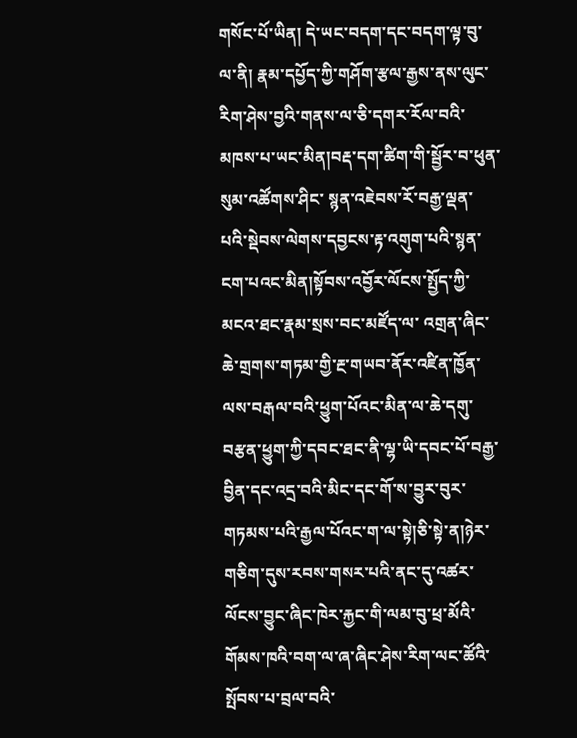གསོང་པོ་ཡིན། དེ་ཡང་བདག་དང་བདག་ལྟ་བུ་ལ་ནི། རྣམ་དཔྱོད་ཀྱི་གཤོག་རྩལ་རྒྱས་ནས་ལུང་རིག་ཤེས་བྱའི་གནས་ལ་ཅི་དགར་རོལ་བའི་མཁས་པ་ཡང་མིན།བརྡ་དག་ཚིག་གི་སྦྱོར་བ་ཕུན་སུམ་འཚོགས་ཤིང་ སྙན་འཇེབས་རོ་བརྒྱ་ལྡན་པའི་སྡེབས་ལེགས་དབྱངས་རྟ་འགུག་པའི་སྙན་ངག་པའང་མིན།སྟོབས་འབྱོར་ལོངས་སྤྱོད་ཀྱི་མངའ་ཐང་རྣམ་སྲས་བང་མཛོད་ལ་ འགྲན་ཞིང་ཆེ་གྲགས་གཏམ་གྱི་རྔ་གཡབ་ནོར་འཛིན་ཁྱོན་ལས་བརྒལ་བའི་ཕྱུག་པོའང་མིན་ལ་ཆེ་དགུ་བརྩན་ཕྱུག་ཀྱི་དབང་ཐང་ནི་ལྷ་ཡི་དབང་པོ་བརྒྱ་བྱིན་དང་འདྲ་བའི་མིང་དང་གོ་ས་བྱུར་བུར་གཏམས་པའི་རྒྱལ་པོའང་ག་ལ་སྟེ།ཅི་སྟེ་ན།ཉེར་གཅིག་དུས་རབས་གསར་པའི་ནང་དུ་འཚར་ལོངས་བྱུང་ཞིང་ཁེར་རྐྱང་གི་ལམ་བུ་ཕྲ་མོའི་གོམས་ཁའི་བག་ལ་ཞ་ཞིང་ཤེས་རིག་ལང་ཚོའི་སྤོབས་པ་བྲལ་བའི་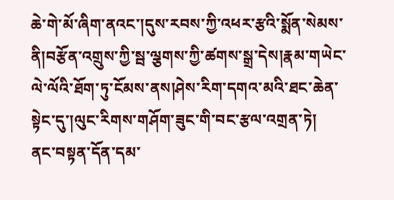ཆེ་གེ་མོ་ཞིག་ནའང་།དུས་རབས་ཀྱི་འཕར་རྩའི་སྨོན་སེམས་ནི།བརྩོན་འགྲུས་ཀྱི་སྦ་ལྕགས་ཀྱི་ཚགས་སྒྲ་དེས།རྣམ་གཡེང་ལེ་ལོའི་ཐོག་ཏུ་ངོམས་ནས།ཤེས་རིག་དགའ་མའི་ཐང་ཆེན་སྟེང་དུ་།ལུང་རིགས་གཤོག་ཟུང་གི་བང་རྩལ་འགྲན་ཏེ།
ནང་བསྟན་དོན་དམ་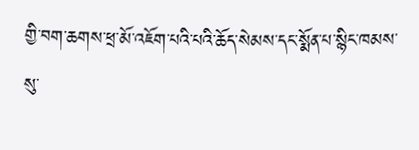གྱི་བག་ཆགས་ཕྲ་མོ་འཇོག་པའི་པའི་ཆོད་སེམས་དང་སྨོན་པ་སྙིང་ཁམས་སུ་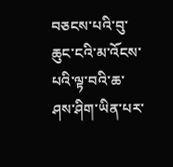བཅངས་པའི་བུ་ཆུང་ངའི་མ་འོངས་པའི་ལྟ་བའི་ཆ་ཤས་ཤིག་ཡིན་པར་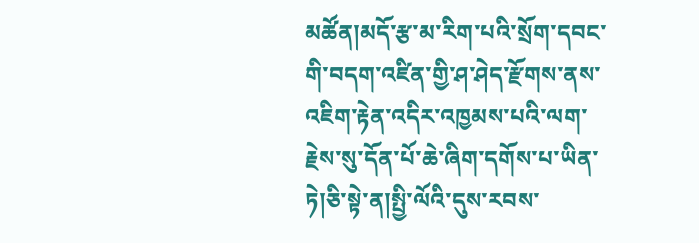མཚོན།མདོ་རྩ་མ་རིག་པའི་སྲོག་དབང་གི་བདག་འཛིན་གྱི་ཤ་ཤེད་རྫོགས་ནས་འཇིག་རྟེན་འདིར་འཁྱམས་པའི་ལག་རྗེས་སུ་དོན་པོ་ཆེ་ཞིག་དགོས་པ་ཡིན་ཏེ།ཅི་སྟེ་ན།སྤྱི་ལོའི་དུས་རབས་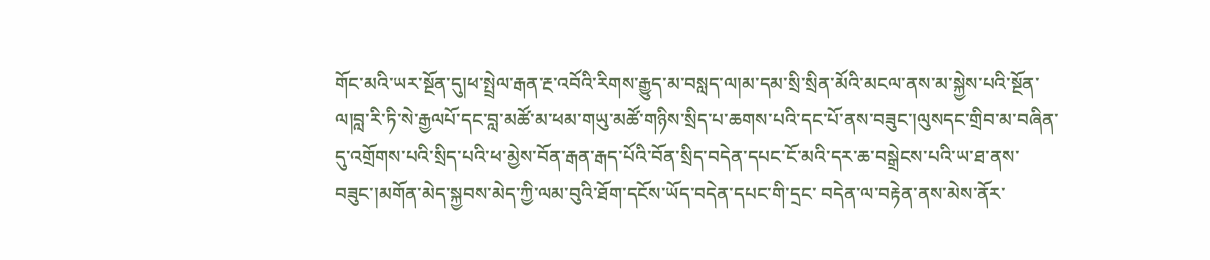གོང་མའི་ཡར་སྔོན་དུ།ཕ་སྤྲེལ་རྒན་རྔ་འབོའི་རིགས་རྒྱུད་མ་བསླད་ལ།མ་དམ་སྲི་སྲིན་མོའི་མངལ་ནས་མ་སྐྱེས་པའི་སྔོན་ལ།བླ་རི་ཏི་སེ་རྒྱལཔོ་དང་བླ་མཚོ་མ་ཕམ་གཡུ་མཚོ་གཉིས་སྲིད་པ་ཆགས་པའི་དང་པོ་ནས་བཟུང་།ལུསདང་གྲིབ་མ་བཞིན་དུ་འགྲོགས་པའི་སྲིད་པའི་ཕ་མྱེས་བོན་རྒན་རྒད་པོའི་བོན་སྲིད་བདེན་དཔང་ངོ་མའི་དར་ཆ་བསྒྲེངས་པའི་ཡ་ཐ་ནས་བཟུང་།མགོན་མེད་སྐྱབས་མེད་ཀྱི་ལམ་བུའི་ཐོག་དངོས་ཡོད་བདེན་དཔང་གི་དྲང་ བདེན་ལ་བརྟེན་ནས་མེས་ནོར་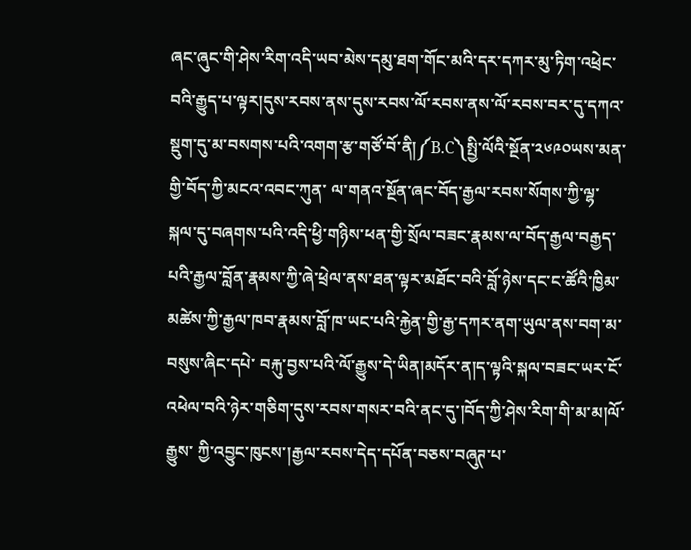ཞང་ཞུང་གི་ཤེས་རིག་འདི་ཡབ་མེས་དམུ་ཐག་གོང་མའི་དར་དཀར་མུ་ཏིག་འཕྲེང་བའི་རྒྱུད་པ་ལྟར།དུས་རབས་ནས་དུས་རབས་ལོ་རབས་ནས་ལོ་རབས་བར་དུ་དཀའ་སྡུག་དུ་མ་བསགས་པའི་འགག་རྩ་གཙོ་བོ་ནི།༼B.C༽སྤྱི་ལོའི་སྔོན་༢༦༩༠ཡས་མན་གྱི་བོད་ཀྱི་མངའ་འབང་ཀུན་ ལ་གནའ་སྔོན་ཞང་བོད་རྒྱལ་རབས་སོགས་ཀྱི་ལྷ་སྐལ་དུ་བཞགས་པའི་འདི་ཕྱི་གཉིས་ཕན་གྱི་སྲོལ་བཟང་རྣམས་ལ་བོད་རྒྱལ་བརྒྱད་པའི་རྒྱལ་བློན་རྣམས་ཀྱི་ཞེ་ཕྲེལ་ནས་ཐན་ལྟར་མཐོང་བའི་བློ་ཉེས་དང་ང་ཚོའི་ཁྱིམ་མཚེས་ཀྱི་རྒྱལ་ཁབ་རྣམས་བློ་ཁ་ཡང་པའི་རྐྱེན་གྱི་རྒྱ་དཀར་ནག་ཡུལ་ནས་བག་མ་བསུས་ཞིང་དཔེ་ བརྐུ་བྱས་པའི་ལོ་རྒྱུས་དེ་ཡིན།མདོར་ན།ད་ལྟའི་སྐལ་བཟང་ཡར་ངོ་འཕེལ་བའི་ཉེར་གཅིག་དུས་རབས་གསར་བའི་ནང་དུ་།བོད་ཀྱི་ཤེས་རིག་གི་མ་མ།ལོ་རྒྱུས་ ཀྱི་འབྱུང་ཁུངས་།རྒྱལ་རབས་དེད་དཔོན་བཅས་བཞུཊ་པ་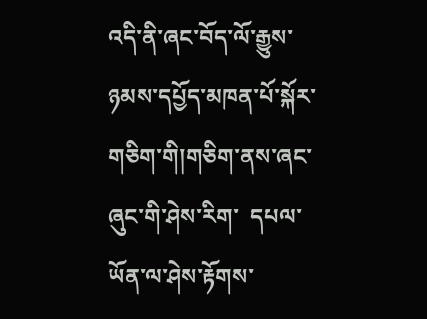འདི་ནི་ཞང་བོད་ལོ་རྒྱུས་ཉམས་དཔྱོད་མཁན་པོ་སྐོར་གཅིག་གི།གཅིག་ནས་ཞང་ཞུང་གི་ཤེས་རིག་  དཔལ་ཡོན་ལ་ཤེས་རྟོགས་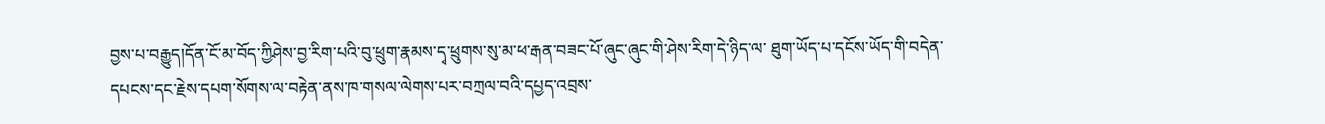བྱས་པ་བརྒྱུད།དོན་ངོ་མ་བོད་ཀྱིཤེས་བྱ་རིག་པའི་བུ་ཕྲུག་རྣམས་དྭ་ཕྲུགས་སུ་མ་ཕ་རྒན་བཟང་པོ་ཞུང་ཞུང་གི་ཤེས་རིག་དེ་ཉིད་ལ་ ཐུག་ཡོད་པ་དངོས་ཡོད་གི་བདེན་དཔངས་དང་རྗེས་དཔག་སོགས་ལ་བརྟེན་ནས་ཁ་གསལ་ལེགས་པར་བཀྲལ་བའི་དཔྱད་འབྲས་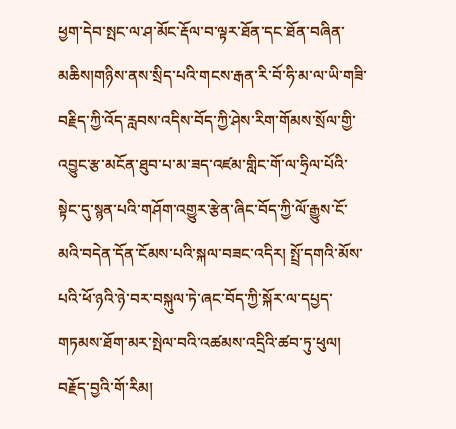ཕྱག་དེབ་སྤང་ལ་ཤ་མོང་རྡོལ་བ་ལྟར་ཐོན་དང་ཐོན་བཞིན་མཆིས།གཉིས་ནས་སྲིད་པའི་གངས་རྒན་རི་བོ་ཧི་མ་ལ་ཡི་གཟི་བརྗིད་ཀྱི་འོད་རླབས་འདིས་བོད་ཀྱི་ཤེས་རིག་གོམས་སྲོལ་གྱི་འབྱུང་རྩ་མངོན་ཐུབ་པ་མ་ཟད་འཛམ་གླིང་གོ་ལ་ཧྲིལ་པོའི་སྟེང་དུ་སྙན་པའི་གཤོག་འགྱུར་རྩེན་ཞིང་བོད་ཀྱི་ལོ་རྒྱུས་ངོ་མའི་བདེན་དོན་ངོམས་པའི་སྐལ་བཟང་འདིར། སྤྲོ་དགའི་མོས་པའི་ཕོ་ཉའི་ཉེ་བར་བསྐུལ་ཏེ་ཞང་བོད་ཀྱི་སྐོར་ལ་དཔྱད་གཏམས་ཐོག་མར་སྤེལ་བའི་འཚམས་འདྲིའི་ཚབ་ཏུ་ཕུལ།
བརྗོད་བྱའི་གོ་རིམ།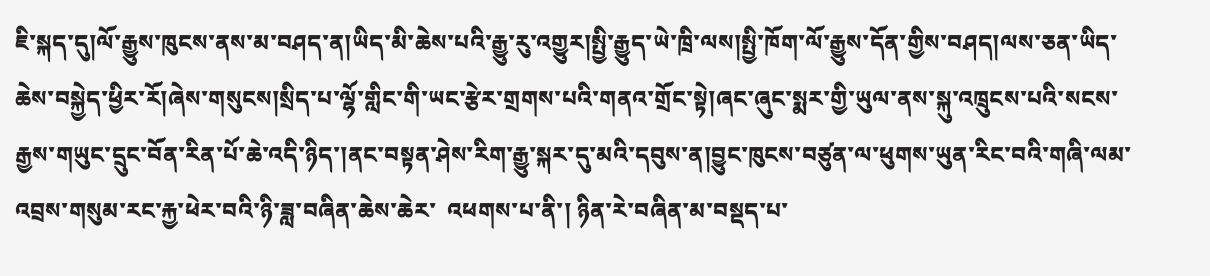ཇི་སྐད་དུ།ལོ་རྒྱུས་ཁུངས་ནས་མ་བཤད་ན།ཡིད་མི་ཆེས་པའི་རྒྱུ་རུ་འགྱུར།སྤྱི་རྒྱུད་ཡེ་ཁྲི་ལས།སྤྱི་ཁོག་ལོ་རྒྱུས་དོན་གྱིས་བཤད།ལས་ཅན་ཡིད་ཆེས་བསྐྱེད་ཕྱིར་རོ།ཞེས་གསུངས།སྲིད་པ་ལྷོ་གླིང་གི་ཡང་རྩེར་གྲགས་པའི་གནའ་གྲོང་སྟེ།ཞང་ཞུང་སྨར་གྱི་ཡུལ་ནས་སྐུ་འཁྲུངས་པའི་སངས་རྒྱས་གཡུང་དྲུང་བོན་རིན་པོ་ཆེ་འདི་ཉིད་།ནང་བསྟན་ཤེས་རིག་རྒྱུ་སྐར་དུ་མའི་དབུས་ན།བྱུང་ཁུངས་བཙུན་ལ་ཕུགས་ཡུན་རིང་བའི་གཞི་ལམ་འབྲས་གསུམ་རང་རྐྱ་ཕེར་བའི་ཉི་ཟླ་བཞིན་ཆེས་ཆེར་  འཕགས་པ་ནི་། ཉིན་རེ་བཞིན་མ་བསྡད་པ་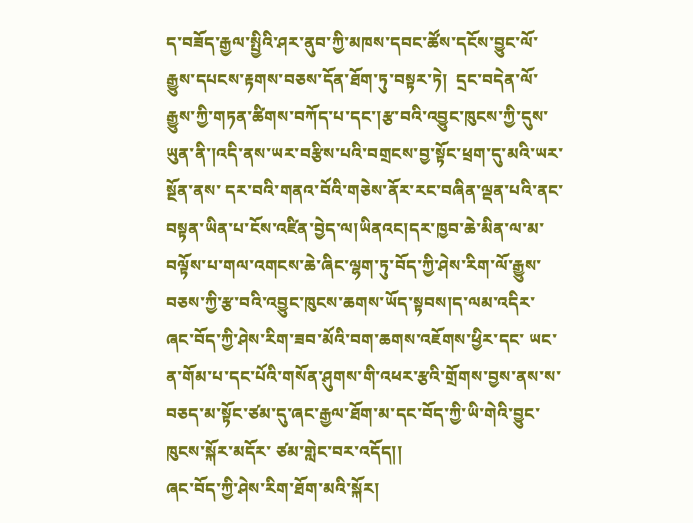ད་བཟོད་རྒྱལ་སྤྱིའི་ཤར་ནུབ་ཀྱི་མཁས་དབང་ཚོས་དངོས་བྱུང་ལོ་རྒྱུས་དཔངས་རྟགས་བཅས་དོན་ཐོག་ཏུ་བསྟར་ཏེ།  དྲང་བདེན་ལོ་རྒྱུས་ཀྱི་གཏན་ཚིགས་བཀོད་པ་དང་།རྩ་བའི་འབྱུང་ཁུངས་ཀྱི་དུས་ཡུན་ནི་།འདི་ནས་ཡར་བརྩིས་པའི་བགྲངས་བྱ་སྟོང་ཕྲག་དུ་མའི་ཡར་སྔོན་ནས་ དར་བའི་གནའ་བོའི་གཅེས་ནོར་རང་བཞིན་ལྡན་པའི་ནང་བསྟན་ཡིན་པ་ངོས་འཛིན་བྱེད་ལ།ཡིནའང།དར་ཁྱབ་ཆེ་མིན་ལ་མ་བལྟོས་པ་གལ་འགངས་ཆེ་ཞིང་ལྷག་ཏུ་བོད་ཀྱི་ཤེས་རིག་ལོ་རྒྱུས་བཅས་ཀྱི་རྩ་བའི་འབྱུང་ཁུངས་ཆགས་ཡོད་སྟབས།ད་ལམ་འདིར་ཞང་བོད་ཀྱི་ཤེས་རིག་ཟབ་མོའི་བག་ཆགས་འཇོགས་ཕྱིར་དང་ ཡང་ན་གོམ་པ་དང་པོའི་གསོན་ཤུགས་གི་འཕར་རྩའི་གྲོགས་བྱས་ནས་ས་བཅད་མ་སྟོང་ཙམ་དུ་ཞང་རྒྱལ་ཐོག་མ་དང་བོད་ཀྱི་ཡི་གེའི་བྱུང་ཁུངས་སྐོར་མདོར་ ཙམ་གླེང་བར་འདོད།།
ཞང་བོད་ཀྱི་ཤེས་རིག་ཐོག་མའི་སྐོར།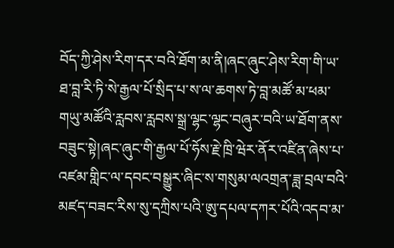བོད་ཀྱི་ཤེས་རིག་དར་བའི་ཐོག་མ་ནི།ཞང་ཞུང་ཤེས་རིག་གི་ཡ་ཐ་བླ་རི་ཏི་སེ་རྒྱལ་པོ་སྲིད་པ་ས་ལ་ཆགས་ཏེ་བླ་མཚོ་མ་ཕམ་གཡུ་མཚོའི་རླབས་རླབས་སྒྲ་ལྷང་ལྷང་བཞུར་བའི་ཡ་ཐོག་ནས་བཟུང་སྟེ།ཞང་ཞུང་གི་རྒྱལ་པོ་ཧོས་རྗེ་ཁྲི་ཝེར་ནོར་འཛིན་ཞེས་པ་འཛམ་གླིང་ལ་དབང་བསྒྱུར་ཞིང་ས་གསུམ་ལའགྲན་ཟླ་བྲལ་བའི་མཛད་བཟང་རིས་སུ་དཀྲིས་པའི་ཨུ་དཔལ་དཀར་པོའི་འདབ་མ་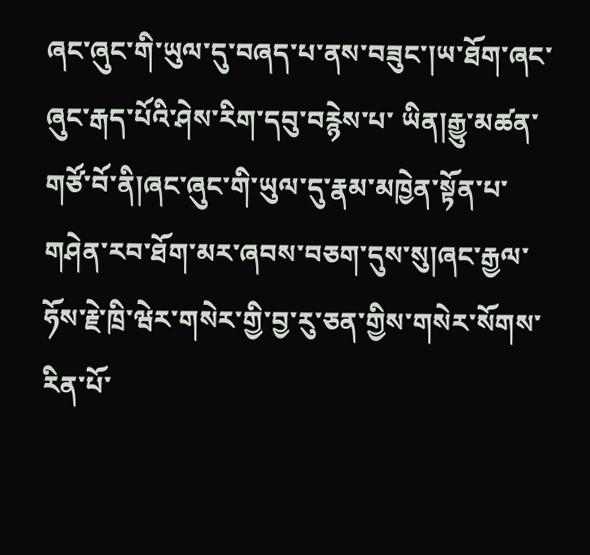ཞང་ཞུང་གི་ཡུལ་དུ་བཞད་པ་ནས་བཟུང་།ཡ་ཐོག་ཞང་ཞུང་རྒད་པོའི་ཤེས་རིག་དབུ་བརྙེས་པ་ ཡིན།རྒྱུ་མཚན་གཙོ་བོ་ནི།ཞང་ཞུང་གི་ཡུལ་དུ་རྣམ་མཁྱེན་སྟོན་པ་གཤེན་རབ་ཐོག་མར་ཞབས་བཅག་དུས་སུ།ཞང་རྒྱལ་ཧོས་རྗེ་ཁྲི་ཝེར་གསེར་གྱི་བྱ་རུ་ཅན་གྱིས་གསེར་སོགས་རིན་པོ་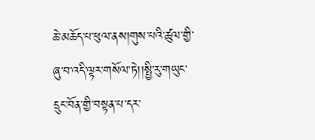ཆེ་མཆོད་པ་ཕུལ་ནས།གུས་པའི་ཚུལ་གྱི་ཞུ་བ་འདི་ལྟར་གསོལ་ཏེ།།སྤྱི་རུ་གཡུང་དྲུང་བོན་གྱི་བསྟན་པ་དར་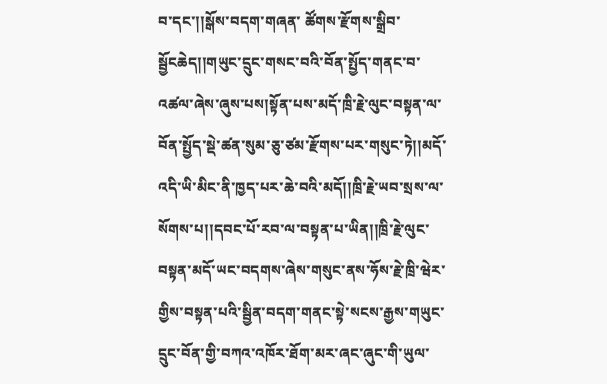བ་དང་།།སྒོས་བདག་གཞན་ ཚོགས་རྫོགས་སྒྲིབ་སྦྱོངཆེད།།གཡུང་དྲུང་གསང་བའི་བོན་སྤྱོད་གནང་བ་འཚལ་ཞེས་ཞུས་པས།སྟོན་པས་མདོ་ཁྲི་རྗེ་ལུང་བསྟན་ལ་བོན་སྤྱོད་སྡེ་ཚན་སུམ་ཅུ་ཙམ་རྫོགས་པར་གསུང་ཏེ།།མདོ་འདི་ཡི་མིང་ནི་ཁྱད་པར་ཆེ་བའི་མདོ།།ཁྲི་རྗེ་ཡབ་སྲས་ལ་སོགས་པ།།དབང་པོ་རབ་ལ་བསྟན་པ་ཡིན།།ཁྲི་རྗེ་ལུང་བསྟན་མདོ་ཡང་བདགས་ཞེས་གསུང་ནས་ཧོས་རྗེ་ཁྲི་ཝེར་གྱིས་བསྟན་པའི་སྦྱིན་བདག་གནང་སྟེ་སངས་རྒྱས་གཡུང་དྲུང་བོན་གྱི་བཀའ་འཁོར་ཐོག་མར་ཞང་ཞུང་གི་ཡུལ་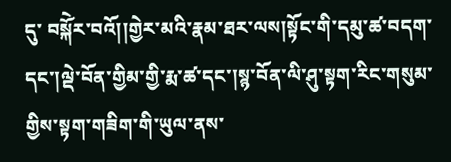དུ་ བསྐོེར་བའོ།།གྱེར་མའི་རྣམ་ཐར་ལས།སྟོང་གི་དམུ་ཚ་བདག་དང་།ལྡེ་བོན་གྱིམ་གྱི་རྨ་ཚ་དང་།སྙ་བོན་ལི་ཤུ་སྟག་རིང་གསུམ་གྱིས་སྟག་གཟིག་གི་ཡུལ་ནས་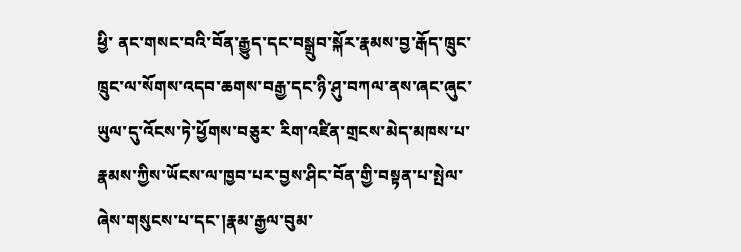ཕྱི་ ནང་གསང་བའི་བོན་རྒྱུད་དང་བསྒྲུབ་སྐོར་རྣམས་བྱ་རྒོད་ཁྲུང་ཁྲུང་ལ་སོགས་འདབ་ཆགས་བརྒྱ་དང་ཉི་ཤུ་བཀལ་ནས་ཞང་ཞུང་ཡུལ་དུ་འོངས་ཏེ་ཕྱོགས་བཅུར་ རིག་འཛིན་གྲངས་མེད་མཁས་པ་རྣམས་ཀྱིས་ཡོངས་ལ་ཁྱབ་པར་བྱས་ཤིང་བོན་གྱི་བསྟན་པ་སྤེལ་ཞེས་གསུངས་པ་དང་།རྣམ་རྒྱལ་བུམ་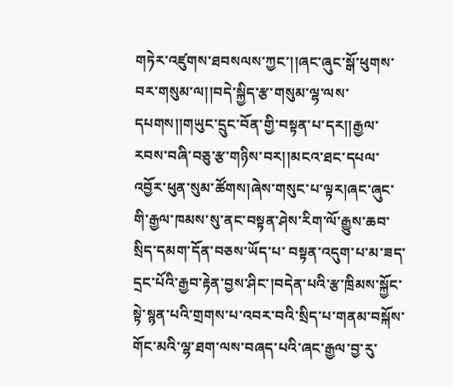གཏེར་འཛུགས་ཐབསལས་ཀྱང་།།ཞང་ཞུང་སྒོ་ཕུགས་བར་གསུམ་ལ།།བདེ་སྐྱིད་རྩ་གསུམ་ལྷ་ལས་དཔགས།།གཡུང་དྲུང་བོན་གྱི་བསྟན་པ་དར།།རྒྱལ་རབས་བཞི་བཅུ་རྩ་གཉིས་བར།།མངའ་ཐང་དཔལ་འབྱོར་ཕུན་སུམ་ཚོགས།ཞེས་གསུང་པ་ལྟར།ཞང་ཞུང་གི་རྒྱལ་ཁམས་སུ་ནང་བསྟན་ཤེས་རིག་ལོ་རྒྱུས་ཆབ་སྲིད་དམག་དོན་བཅས་ཡོད་པ་ བསྟན་འདུག་པ་མ་ཟད་དྲང་པོའི་རྒྱབ་རྟེན་བྱས་ཤིང་།བདེན་པའི་རྩ་ཁྲིམས་སྐྱོང་སྟེ་སྙན་པའི་གྲགས་པ་འབར་བའི་སྲིད་པ་གནམ་བསྐོས་གོང་མའི་ལྷ་ཐག་ལས་བཞད་པའི་ཞང་རྒྱལ་བྱ་རུ་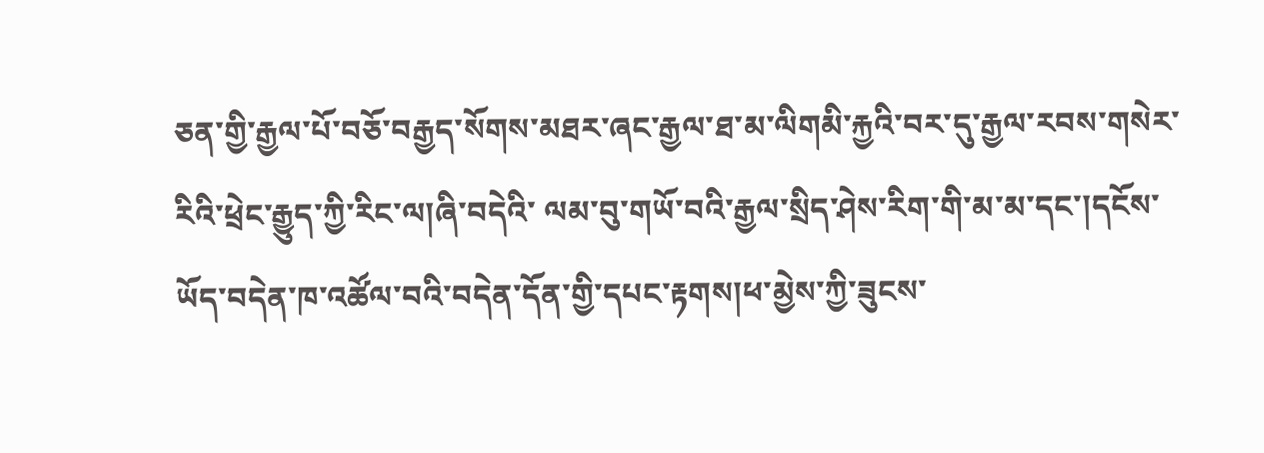ཅན་གྱི་རྒྱལ་པོ་བཅོ་བརྒྱད་སོགས་མཐར་ཞང་རྒྱལ་ཐ་མ་ལིགམི་རྐྱའི་བར་དུ་རྒྱལ་རབས་གསེར་རིའི་ཕྲེང་རྒྱུད་ཀྱི་རིང་ལ།ཞི་བདེའི་ ལམ་བུ་གཡོ་བའི་རྒྱལ་སྲིད་ཤེས་རིག་གི་མ་མ་དང་།དངོས་ཡོད་བདེན་ཁ་འཚོལ་བའི་བདེན་དོན་གྱི་དཔང་རྟགས།ཕ་མྱེས་ཀྱི་ཟུངས་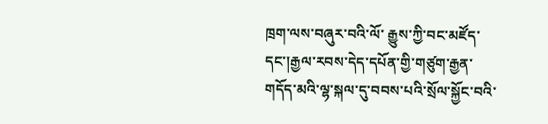ཁྲག་ལས་བཞུར་བའི་ལོ་ རྒྱུས་ཀྱི་བང་མཛོད་དང་།རྒྱལ་རབས་དེད་དཔོན་གྱི་གཙུག་རྒྱན་གདོད་མའི་ལྷ་སྐལ་དུ་བབས་པའི་སྲོལ་སྐྱོང་བའི་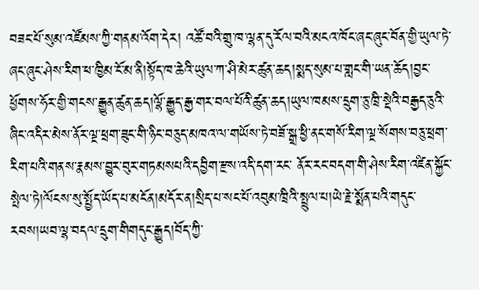བཟང་པོ་སུམ་འཛོམས་ཀྱི་གནམ་འོག་དེར། འཚོ་བའི་གྲུ་ཁ་ལྷན་དུ་རོལ་བའི་མངའ་ཁོང་ཞང་ཞུང་བོན་གྱི་ཡུལ་ཏེ་ཞང་ཞུང་ཤེས་རིག་ཕ་ཁྱིམ་ངོ་མ་ནི།སྟོད་ཁ་ཆེའི་ཡུལ་ཀ་ཤི་མེར་ཚུན་ཆད།སྨད་སུམ་པ་གླང་གི་ཡན་ཆོད།བྱང་ཕྱོགས་ཧོར་གྱི་གངས་རྒྱུན་ཚུན་ཆད།ལྷོ་རྒྱུད་རྒྱ་གར་བལ་པོའི་ཚུན་ཆད།ཡུལ་ཁམས་དྲུག་ཅུ་ཁྲི་སྡེའི་བརྒྱད་ཅུའི་ཞིང་འདིར་མེས་ནོར་ལྔ་ཕྲག་ཟུང་གི་ཉིང་བཅུད་མཁའ་ལ་གཡོས་ཏེ་བཟོ་སྒྲ་ཕྱི་ནང་གསོ་རིག་ལྔ་སོགས་བཅུ་ཕྲག་རིག་པའི་གནས་རྣམས་བྱུར་བུར་གཏམསཔའི་དབྱིག་རྫས་འདི་དག་རང་ ནོར་རང་བདག་གི་ཤེས་རིག་འཛིན་སྐྱོང་སྤེལ་ཏེ།ལོངས་སུ་སྤྱོད་ཡོད་པ་མངོན།མདོར་ན།སྲིད་པ་སང་པོ་འབུམ་ཁྲིའི་སྤྲུལ་པ།ཡེ་རྗེ་སྨོན་པའི་གདུང་རབས།ཡབ་ལྷ་བདལ་དྲུག་གིགདུང་རྒྱུད།བོད་ཀྱི་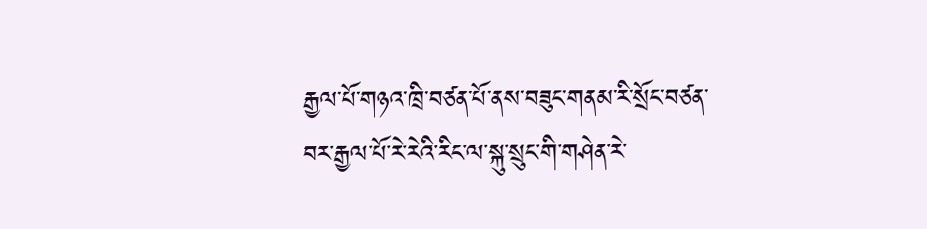རྒྱལ་པོ་གཉའ་ཁྲི་བཙན་པོ་ནས་བཟུང་གནམ་རི་སྲོང་བཙན་བར་རྒྱལ་པོ་རེ་རེའི་རིང་ལ་སྐུ་སྲུང་གི་གཤེན་རེ་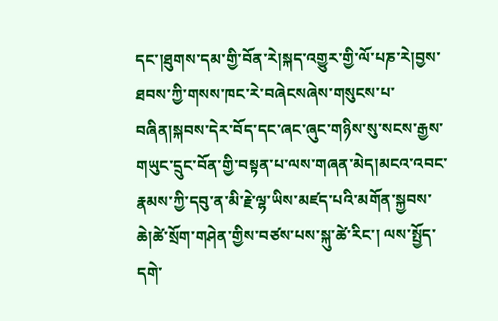དང་།ཐུགས་དམ་གྱི་བོན་རེ།སྐད་འགྱུར་གྱི་ལོ་པཎ་རེ།བྱས་ཐབས་ཀྱི་གསས་ཁང་རེ་བཞེངསཞེས་གསུངས་པ་བཞིན།སྐབས་དེར་བོད་དང་ཞང་ཞུང་གཉིས་སུ་སངས་རྒྱས་གཡུང་དྲུང་བོན་གྱི་བསྟན་པ་ལས་གཞན་མེད།མངའ་འབང་རྣམས་ཀྱི་དབུ་ན་མི་རྗེ་ལྷ་ཡིས་མཛད་པའི་མགོན་སྐྱབས་ཆེ།ཚེ་སྲོག་གཤེན་གྱིས་བཙས་པས་སྐུ་ཚེ་རིང་། ལས་སྤྱོད་དགེ་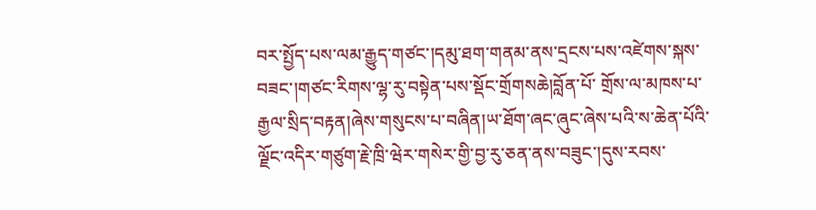བར་སྤྱོད་པས་ལམ་རྒྱུད་གཙང་།དམུ་ཐག་གནམ་ནས་དྲངས་པས་འཛེགས་སྐས་བཟང་།གཙང་རིགས་ལྷ་རུ་བསྟེན་པས་སྡོང་གྲོགསཆེ།བློན་པོ་ གྲོས་ལ་མཁས་པ་རྒྱལ་སྲིད་བརྟན།ཞེས་གསུངས་པ་བཞིན།ཡ་ཐོག་ཞང་ཞུང་ཞེས་པའི་ས་ཆེན་པོའི་ལྗོང་འདིར་གཙུག་རྗེ་ཁྲི་ཝེར་གསེར་གྱི་བྱ་རུ་ཅན་ནས་བཟུང་།དུས་རབས་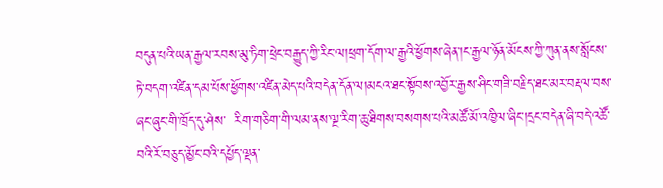བདུན་པའི་ཡན་རྒྱལ་རབས་མུ་ཏིག་ཕྲེང་བརྒྱུད་ཀྱི་རིང་ལ།ཕྲག་དོག་ལ་རྒྱའི་ཕྱོགས་ཞེན་།ང་རྒྱལ་ཉོན་མོངས་ཀྱི་ཀུན་ནས་སློངས་ཏེ་བདག་འཛིན་དམ་པོས་ཕྱོགས་འཛིན་མེད་པའི་བདེན་དོན་ལ།མངའ་ཐང་སྟོབས་འབྱོར་རྒྱས་ཤིང་གཟི་བརྗིད་ཐང་མར་བརྡལ་བས་ཞང་ཞུང་གི་ཁྲོད་དུ་ཤེས་  རིག་གཅིག་གི་ལམ་ནས་ལྔ་རིག་ཆུ་ཐིགས་བསགས་པའི་མཚོ་མོ་འཁྱིལ་ཞིང་།དྲང་བདེན་ཞི་བདེ་འཚོ་བའི་རོ་བཅུད་མྱོང་བའི་དཔྱོད་ལྡན་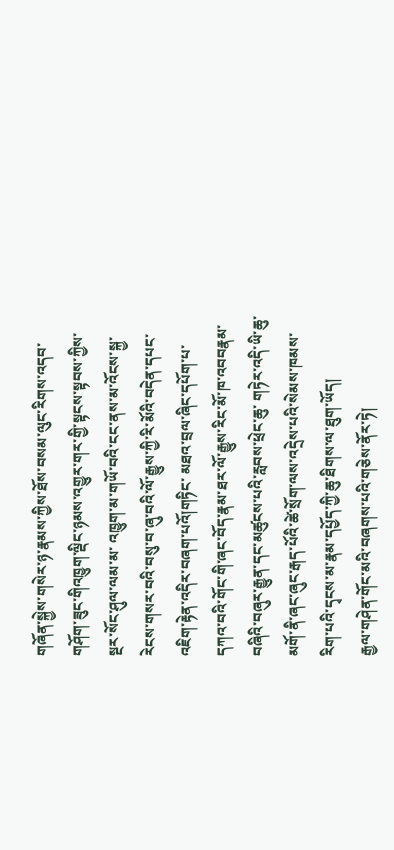གཞོན་སྐྱེས་གསེར་ཉ་རྣམས་ཀྱིས་ཐོས་བསམ་ལུང་རིགས་འདབ་གཤོག་ཟུང་གིའཁྱུག་ལྡིང་ཉམས་འགྱུར་གར་གྱི་སྟངས་སྟབས་ཀྱིས་སྔར་སོང་ཤུལ་ལམ་མ་ འཁྱུག་མ་གཡོ་བའི་ངང་ནས་མ་འོངས་སྐྱ་རེངས་གསར་བའི་བསུ་བ་ཞུ་བའི་ལོ་རྒྱུས་ཀྱི་རི་མོའི་བདེན་དཔང་འཇིག་རྟེན་འདིར་བཞག་པའོ།གཏིང་ མཐའ་བྲལ་ཞིང་དཔོག་པ་དཀའ་བའི་གོང་གི་ཞང་བོད་རྣམ་ཐར་ལོ་རྒྱུས་རིང་མོ་ཁ་འབབརྣམ་བཞིའི་བཞུར་རྒྱུན་དང་མཚུངས་པའི་རླབས་ཕྲེང་ཆུ་ གཏེར་འདི་ཡི་ཆུ་མགོ་ནི་ཞང་ཞུང་རྒད་པོའི་ཚེ་སྲོག་ལས་འདྲེས་པའི་སེམས་ཁམས་རིག་པའི་དྭངས་མ་རྣམ་དཔྱོད་ཀྱི་ཆུ་ཐིགས་ལ་ཐུག་ཡོད།
རྒྱལ་གཤེན་གོང་མའི་བཞགས་པའི་གཅེས་ནོར་ཏེ།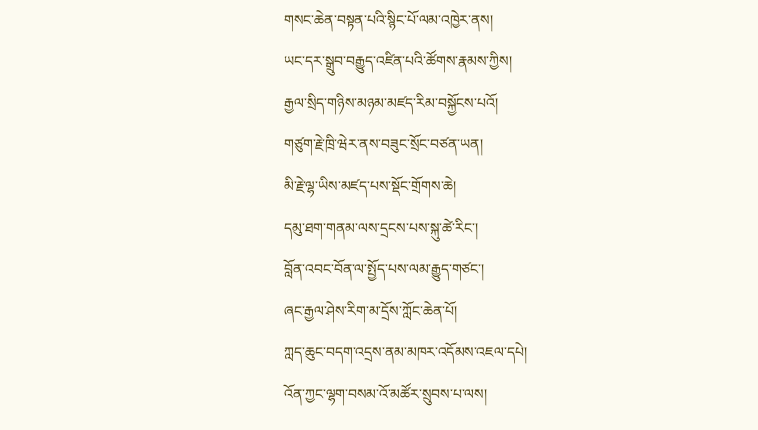གསང་ཆེན་བསྟན་པའི་སྙིང་པོ་ལམ་འཁྱེར་ནས།
ཡང་དར་སྒྲུབ་བརྒྱུད་འཛིན་པའི་ཚོགས་རྣམས་ཀྱིས།
རྒྱལ་སྲིད་གཉིས་མཉམ་མཛད་རིམ་བསྐྱོངས་པའོ།
གཙུག་རྗེ་ཁྲི་ཝེར་ནས་བཟུང་སྲོང་བཙན་ཡན།
མི་རྗེ་ལྷ་ཡིས་མཛད་པས་སྡོང་གྲོགས་ཆེ།
དམུ་ཐག་གནམ་ལས་དྲངས་པས་སྐུ་ཚེ་རིང་།
བློན་འབང་བོན་ལ་སྤྱོད་པས་ལམ་རྒྱུད་གཙང་།
ཞང་རྒྱལ་ཤེས་རིག་མ་དྲོས་ཀློང་ཆེན་པོ།
ཀླད་ཆུང་བདག་འདྲས་ནམ་མཁར་འདོམས་འཇལ་དཔེ།
འོན་ཀྱང་ལྷག་བསམ་འོ་མཚོར་སྲུབས་པ་ལས།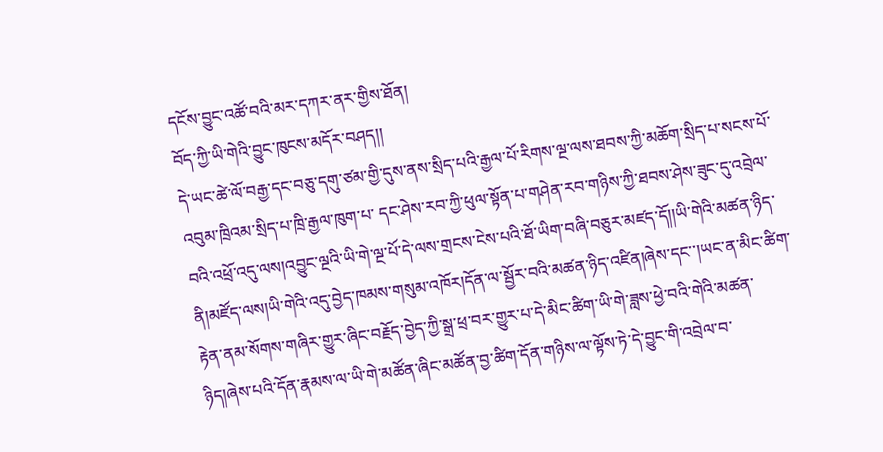དངོས་བྱུང་འཚོ་བའི་མར་དཀར་ནར་གྱིས་ཐོན།
བོད་ཀྱི་ཡི་གེའི་བྱུང་ཁུངས་མདོར་བཤད།།
དེ་ཡང་ཚེ་ལོ་བརྒྱ་དང་བཅུ་དགུ་ཙམ་གྱི་དུས་ནས་སྲིད་པའི་རྒྱལ་པོ་རིགས་ལྔ་ལས་ཐབས་ཀྱི་མཆོག་སྲིད་པ་སངས་པོ་འབུམ་ཁྲིའམ་སྲིད་པ་ཁྲི་རྒྱལ་ཁུག་པ་ དང་ཤེས་རབ་ཀྱི་ཕུལ་སྟོན་པ་གཤེན་རབ་གཉིས་ཀྱི་ཐབས་ཤེས་ཟུང་དུ་འབྲེལ་བའི་འཕྲོ་འདུ་ལས།འབྱུང་ལྔའི་ཡི་གེ་ལྔ་པོ་དེ་ལས་གྲངས་ངེས་པའི་ཐོ་ཡིག་བཞི་བཅུར་མཛད་དོ།།ཡི་གེའི་མཚན་ཉིད་ནི།མཛོད་ལས།ཡི་གེའི་འདུ་བྱེད་ཁམས་གསུམ་འཁོར།དོན་ལ་སྦྱོར་བའི་མཚན་ཉིད་འཛིན།ཞེས་དང་་།ཡང་ན་མིང་ཚིག་རྟེན་ནམ་སོགས་གཞིར་གྱུར་ཞིང་བརྗོད་བྱེད་ཀྱི་སྒྲ་ཕྲ་བར་གྱུར་པ་དེ་མིང་ཚིག་ཡི་གེ་ཟླས་ཕྱེ་བའི་གེའི་མཚན་ཉིད།ཞེས་པའི་དོན་རྣམས་ལ་ཡི་གེ་མཚོན་ཞིང་མཚོན་བྱ་ཚིག་དོན་གཉིས་ལ་ལྟོས་ཏེ་དེ་བྱུང་གི་འབྲེལ་བ་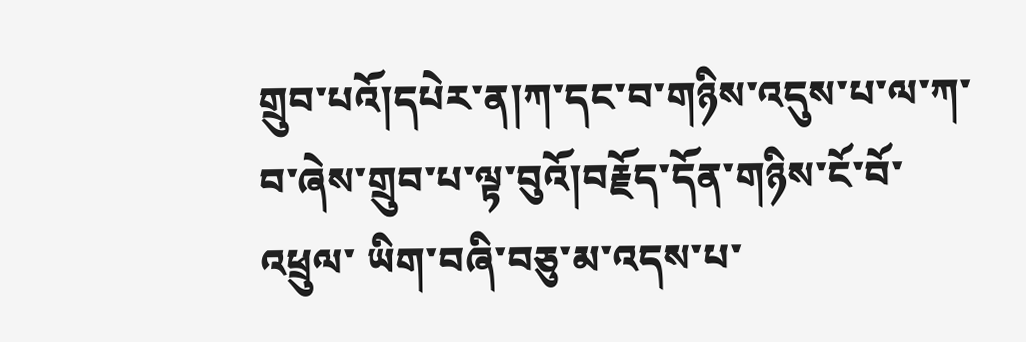གྲུབ་པའོ།དཔེར་ན།ཀ་དང་བ་གཉིས་འདུས་པ་ལ་ཀ་བ་ཞེས་གྲུབ་པ་ལྟ་བུའོ།བརྗོད་དོན་གཉིས་ངོ་བོ་འཕྲུལ་ ཡིག་བཞི་བཅུ་མ་འདས་པ་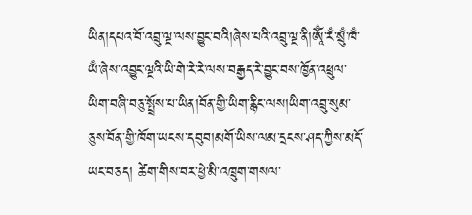ཡིན།དཔའ་བོ་འབྲུ་ལྔ་ལས་བྱུང་བའི།ཞེས་པའི་འབྲུ་ལྔ་ནི།ཨཱོྃ་རྃ་སྲུྃ་ཁྃ་ཡྃ་ཞེས་འབྱུང་ལྔའི་ཡི་གེ་རེ་རེ་ལས་བརྒྱད་རེ་བྱུང་བས་ཁྱོན་འཕྲུལ་ཡིག་བཞི་བཅུ་སྤྲོས་པ་ཡིན།བོན་གྱི་ཡིག་རྙིང་ལས།ཡིག་འབྲུ་སུམ་ཅུས་བོན་གྱི་ཁོག་ཡངས་དབུབ།མགོ་ཡིས་ལམ་དྲངས་ཤད་ཀྱིས་མདོ་ཡང་བཅད། ཚེག་གིས་བར་ཕྱེ་མི་འཁྲུག་གསལ་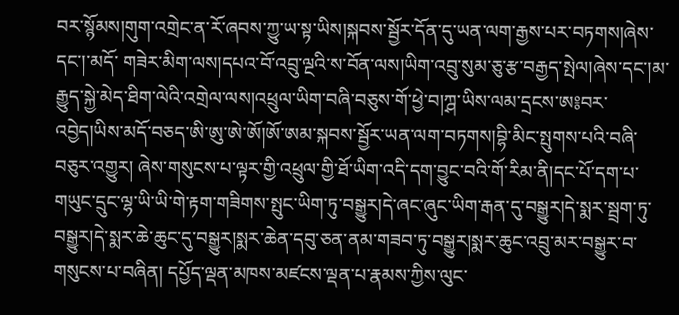བར་སྙོམས།གུག་འགྲེང་ན་རོ་ཞབས་ཀྱུ་ཡ་སྟ་ཡིས།སྐབས་སྦྱོར་དོན་དུ་ཡན་ལག་རྒྱས་པར་བཏགས།ཞེས་དང་།་མདོ་ གཟེར་མིག་ལས།དཔའ་བོ་འབྲུ་ལྔའི་ས་བོན་ལས།ཡིག་འབྲུ་སུམ་ཅུ་རྩ་བརྒྱད་སྤེལ།ཞེས་དང་།མ་རྒྱུད་སྐྱེ་མེད་ཐིག་ལེའི་འགྲེལ་ལས།འཕྲུལ་ཡིག་བཞི་བཅུས་གོ་ཕྱེ་བ།ཀྴ་ཡིས་ལམ་དྲངས་ཨ༔བར་འབྱེད།ཡིས་མདོ་བཅད་ཨི་ཨུ་ཨེ་ཨོ།ཨོ་ཨམ་སྐབས་སྦྱོར་ཡན་ལག་བཏགས།བྷི་མིང་སྤུགས་པའི་བཞི་བཅུར་འགྱུར། ཞེས་གསུངས་པ་ལྟར་གྱི་འཕྲུལ་གྱི་ཐོ་ཡིག་འདི་དག་བྱུང་བའི་གོ་རིམ་ནི།དང་པོ་དག་པ་གཡུང་དྲུང་ལྷ་ཡི་ཡི་གེ་རྟག་གཟིགས་སྤུང་ཡིག་ཏུ་བསྒྱུར།དེ་ཞང་ཞུང་ཡིག་རྒན་དུ་བསྒྱུར།དེ་སྨར་སྦྲག་ཏུ་བསྒྱུར།དེ་སྨར་ཆེ་ཆུང་དུ་བསྒྱུར།སྨར་ཆེན་དབུ་ཅན་ནམ་གཟབ་ཏུ་བསྒྱུར།སྨར་ཆུང་འབྲུ་མར་བསྒྱུར་བ་གསུངས་པ་བཞིན། དཔྱོད་ལྡན་མཁས་མཛངས་ལྡན་པ་རྣམས་ཀྱིས་ལུང་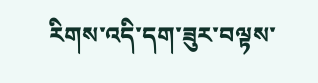རིགས་འདི་དག་ཟུར་བལྟས་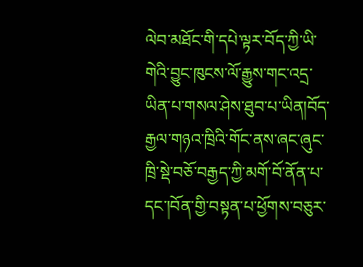ལེབ་མཐོང་གི་དཔེ་ལྟར་བོད་ཀྱི་ཡི་གེའི་བྱུང་ཁུངས་ལོ་རྒྱུས་གང་འདྲ་ཡིན་པ་གསལ་ཤེས་ཐུབ་པ་ཡིན།བོད་རྒྱལ་གཉའ་ཁྲིའི་གོང་ནས་ཞང་ཞུང་ཁྲི་སྡེ་བཅོ་བརྒྱད་ཀྱི་མགོ་བོ་ནོན་པ་དང་།བོན་གྱི་བསྟན་པ་ཕྱོགས་བཅུར་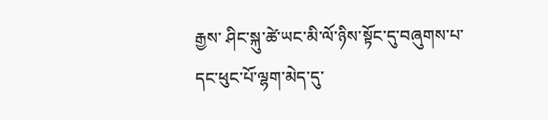རྒྱས་ ཤིང་སྐུ་ཚེ་ཡང་མི་ལོ་ཉིས་སྟོང་དུ་བཞུགས་པ་དང་ཕུང་པོ་ལྷག་མེད་དུ་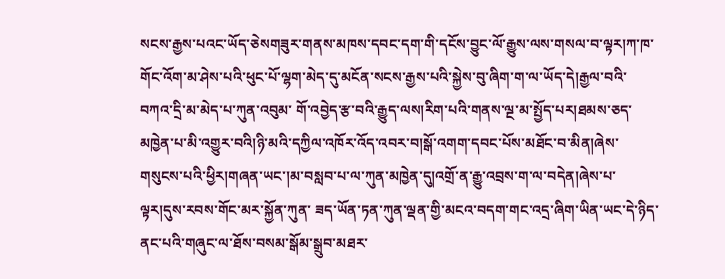སངས་རྒྱས་པའང་ཡོད་ཅེསགཟུར་གནས་མཁས་དབང་དག་གི་དངོས་བྱུང་ལོ་རྒྱུས་ལས་གསལ་བ་ལྟར།ཀ་ཁ་གོང་འོག་མ་ཤེས་པའི་ཕུང་པོ་ལྷག་མེད་དུ་མངོན་སངས་རྒྱས་པའི་སྐྱེས་བུ་ཞིག་ག་ལ་ཡོད་དེ།རྒྱལ་བའི་བཀའ་དྲི་མ་མེད་པ་ཀུན་འབུམ་ གོ་འབྱེད་རྩ་བའི་རྒྱུད་ལས།རིག་པའི་གནས་ལྔ་མ་སྤྱོད་པར།ཐམས་ཅད་མཁྱེན་པ་མི་འགྱུར་བའི།ཉི་མའི་དཀྱིལ་འཁོར་འོད་འབར་བ།སྒོ་འགག་དབང་པོས་མཐོང་བ་མིན།ཞེས་གསུངས་པའི་ཕྱིར།གཞན་ཡང་།མ་བསླབ་པ་ལ་ཀུན་མཁྱེན་དུ།འགྲོ་ན་རྒྱུ་འབྲས་ག་ལ་བདེན།ཞེས་པ་ལྟར།དུས་རབས་གོང་མར་སྐྱོན་ཀུན་ ཟད་ཡོན་ཏན་ཀུན་ལྡན་གྱི་མངའ་བདག་གང་འདྲ་ཞིག་ཡིན་ཡང་དེ་ཉིད་ནང་པའི་གཞུང་ལ་ཐོས་བསམ་སྒོམ་སྒྲུབ་མཐར་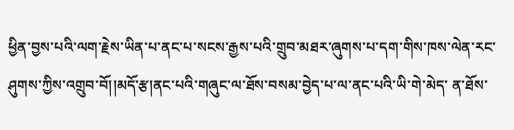ཕྱིན་བྱས་པའི་ལག་རྗེས་ཡིན་པ་ནང་པ་སངས་རྒྱས་པའི་གྲུབ་མཐར་ཞུགས་པ་དག་གིས་ཁས་ལེན་རང་ཤུགས་ཀྱིས་འགྲུབ་བོ།།མདོ་རྩ།ནང་པའི་གཞུང་ལ་ཐོས་བསམ་བྱེད་པ་ལ་ནང་པའི་ཡི་གེ་མེད་ ན་ཐོས་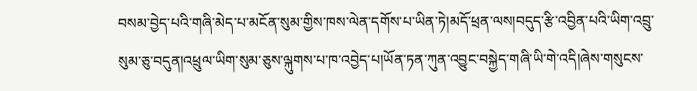བསམ་བྱེད་པའི་གཞི་མེད་པ་མངོན་སུམ་གྱིས་ཁས་ལེན་དགོས་པ་ཡིན་ཏེ།མདོ་ཕྲན་ལས།བདུད་རྩི་འབྱིན་པའི་ཡིག་འབྲུ་སུམ་ཅུ་བདུན།འཕྲུལ་ཡིག་སུམ་ཅུས་ལྐུགས་པ་ཁ་འབྱེད་པ།ཡོན་ཏན་ཀུན་འབྱུང་བསྐྱེད་གཞི་ཡི་གེ་འདི།ཞེས་གསུངས་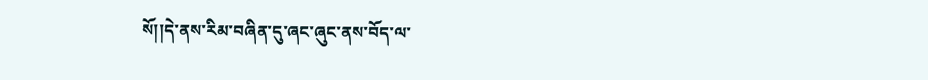སོ།།དེ་ནས་རིམ་བཞིན་དུ་ཞང་ཞུང་ནས་བོད་ལ་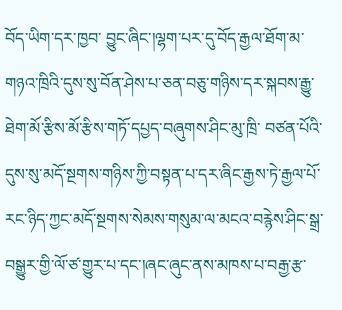བོད་ཡིག་དར་ཁྱབ་ བྱུང་ཞིང་།ལྷག་པར་དུ་བོད་རྒྱལ་ཐོག་མ་གཉའ་ཁྲིའི་དུས་སུ་བོན་ཤེས་པ་ཅན་བཅུ་གཉིས་དར་སྐབས་རྒྱུ་ཐེག་མོ་རྩིས་མོ་རྩིས་གཏོ་དཔྱད་བཞུགས་ཤིང་མུ་ཁྲི་ བཙན་པོའི་དུས་སུ་མདོ་སྔགས་གཉིས་ཀྱི་བསྟན་པ་དར་ཞིང་རྒྱས་ཏེ་རྒྱལ་པོ་རང་ཉིད་ཀྱང་མདོ་སྔགས་སེམས་གསུམ་ལ་མངའ་བརྙེས་ཤིང་སྒྲ་བསྒྱུར་གྱི་ལོ་ཙ་གྱུར་པ་དང་།ཞང་ཞུང་ནས་མཁས་པ་བརྒྱ་རྩ་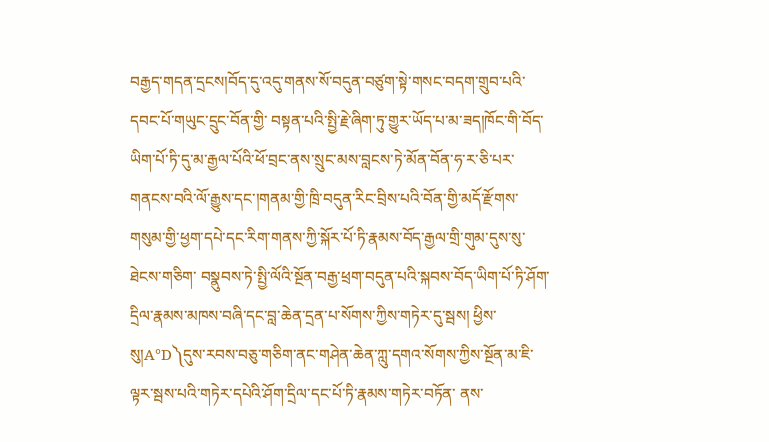བརྒྱད་གདན་དྲངས།བོད་དུ་འདུ་གནས་སོ་བདུན་བཙུག་སྟེ་གསང་བདག་གྲུབ་པའི་དབང་པོ་གཡུང་དྲུང་བོན་གྱི་ བསྟན་པའི་སྤྱི་རྗེ་ཞིག་ཏུ་གྱུར་ཡོད་པ་མ་ཟད།ཁོང་གི་བོད་ཡིག་པོ་ཏི་དུ་མ་རྒྱལ་པོའི་ཕོ་བྲང་ནས་སྲུང་མས་བླངས་ཏེ་མོན་བོན་ཧ་ར་ཅི་པར་གནངས་བའི་ལོ་རྒྱུས་དང་།གནམ་གྱི་ཁྲི་བདུན་རིང་བྲིས་པའི་བོན་གྱི་མདོ་རྫོགས་གསུམ་གྱི་ཕྱག་དཔེ་དང་རིག་གནས་ཀྱི་སྐོར་པོ་ཏི་རྣམས་བོད་རྒྱལ་གྲི་གུམ་དུས་སུ་ཐེངས་གཅིག་ བསྣུབས་ཏེ་སྤྱི་ལོའི་སྔོན་བརྒྱ་ཕྲག་བདུན་པའི་སྐབས་བོད་ཡིག་པོ་ཏི་ཤོག་དྲིལ་རྣམས་མཁས་བཞི་དང་བླ་ཆེན་དྲན་པ་སོགས་ཀྱིས་གཏེར་དུ་སྦས། ཕྱིས་སུ།A°D༽དུས་རབས་བཅུ་གཅིག་ནང་གཤེན་ཆེན་ཀླུ་དགའ་སོགས་ཀྱིས་སྔོན་མ་ཇི་ལྟར་སྦས་པའི་གཏེར་དཔེའི་ཤོག་དྲིལ་དང་པོ་ཏི་རྣམས་གཏེར་བཏོན་ ནས་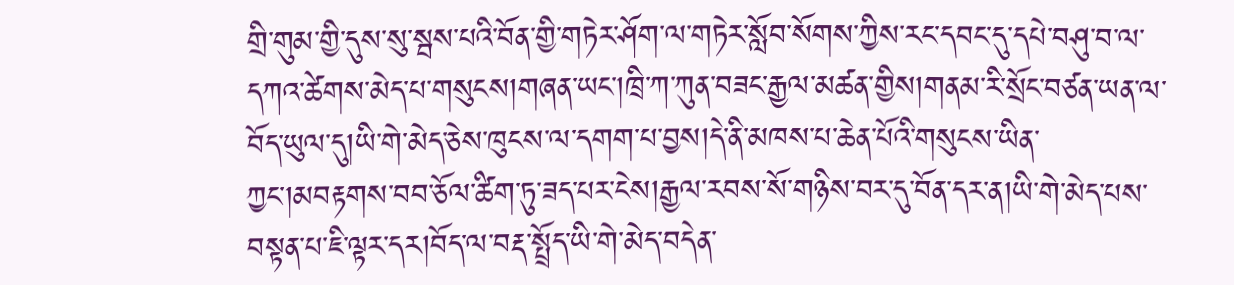གྲི་གུམ་གྱི་དུས་སུ་སྦས་པའི་བོན་གྱི་གཏེར་ཤོག་ལ་གཏེར་སློབ་སོགས་ཀྱིས་རང་དབང་དུ་དཔེ་བཤུ་བ་ལ་དཀའ་ཚེགས་མེད་པ་གསུངས།གཞན་ཡང་།ཁྲི་ཀ་ཀུན་བཟང་རྒྱལ་མཚན་གྱིས།གནམ་རི་སྲོང་བཙན་ཡན་ལ་བོད་ཡུལ་དུ།ཡི་གེ་མེད་ཅེས་ཁུངས་ལ་དགག་པ་བྱས།དེ་ནི་མཁས་པ་ཆེན་པོའི་གསུངས་ཡིན་ཀྱང་།མབརྟགས་བབ་ཅོལ་ཚིག་ཏུ་ཟད་པར་ངེས།རྒྱལ་རབས་སོ་གཉིས་བར་དུ་བོན་དར་ན།ཡི་གེ་མེད་པས་བསྟན་པ་ཇི་ལྟར་དར།བོད་ལ་བརྡ་སྤྲོད་ཡི་གེ་མེད་བདེན་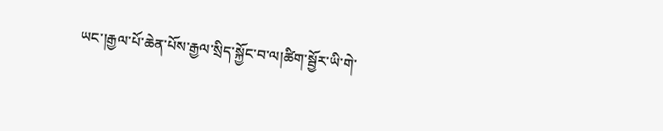ཡང་།རྒྱལ་པོ་ཆེན་པོས་རྒྱལ་སྲིད་སྐྱོང་བ་ལ།ཚིག་སྦྱོར་ཡི་གེ་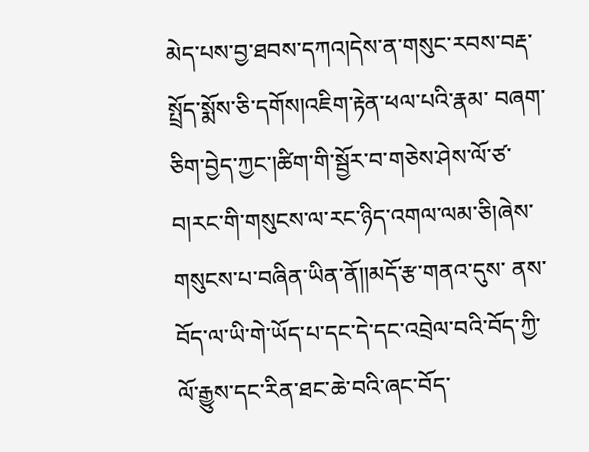མེད་པས་བྱ་ཐབས་དཀའ།དེས་ན་གསུང་རབས་བརྡ་སྤྲོད་སྨོས་ཅི་དགོས།འཇིག་རྟེན་ཕལ་པའི་རྣམ་ བཞག་ཅིག་བྱེད་ཀྱང་།ཚིག་གི་སྦྱོར་བ་གཅེས་ཤེས་ལོ་ཙ་བ།རང་གི་གསུངས་ལ་རང་ཉིད་འགལ་ལམ་ཅི།ཞེས་གསུངས་པ་བཞིན་ཡིན་ནོ།།མདོ་རྩ་གནའ་དུས་ ནས་བོད་ལ་ཡི་གེ་ཡོད་པ་དང་དེ་དང་འབྲེལ་བའི་བོད་ཀྱི་ལོ་རྒྱུས་དང་རིན་ཐང་ཆེ་བའི་ཞང་བོད་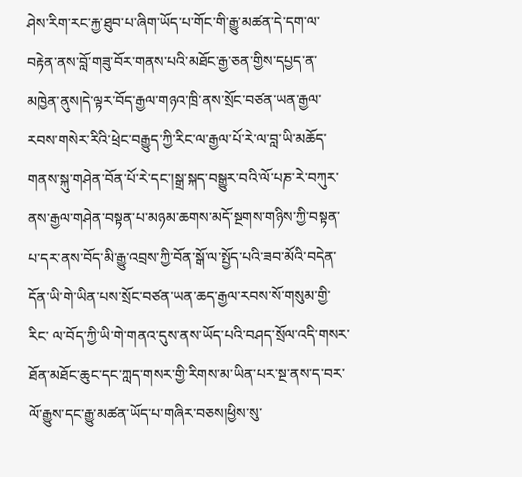ཤེས་རིག་རང་རྐྱ་ཐུབ་པ་ཞིག་ཡོད་པ་གོང་གི་རྒྱུ་མཚན་དེ་དག་ལ་བརྟེན་ནས་བློ་གཟུ་བོར་གནས་པའི་མཐོང་རྒྱ་ཅན་གྱིས་དཔྱད་ན་མཁྱེན་ནུས།དེ་ལྟར་བོད་རྒྱལ་གཉའ་ཁྲི་ནས་སྲོང་བཙན་ཡན་རྒྱལ་རབས་གསེར་རིའི་ཕྲེང་བརྒྱུད་ཀྱི་རིང་ལ་རྒྱལ་པོ་རེ་ལ་བླ་ཡི་མཆོད་གནས་སྐུ་གཤེན་བོན་པོ་རེ་དང་།སྒྲ་སྐད་བསྒྱུར་བའི་ལོ་པཎ་རེ་བཀུར་ནས་རྒྱལ་གཤེན་བསྟན་པ་མཉམ་ཆགས་མདོ་སྔགས་གཉིས་ཀྱི་བསྟན་པ་དར་ནས་བོད་མི་རྒྱུ་འབྲས་ཀྱི་བོན་སྒོ་ལ་སྤྱོད་པའི་ཟབ་མོའི་བདེན་དོན་ཡི་གེ་ཡིན་པས་སྲོང་བཙན་ཡན་ཆད་རྒྱལ་རབས་སོ་གསུམ་གྱི་རིང་ ལ་བོད་ཀྱི་ཡི་གེ་གནའ་དུས་ནས་ཡོད་པའི་བཤད་སྲོལ་འདི་གསར་ཐོན་མཐོང་ཆུང་དང་ཀླད་གསར་གྱི་རིགས་མ་ཡིན་པར་སྔ་ནས་ད་བར་ལོ་རྒྱུས་དང་རྒྱུ་མཚན་ཡོད་པ་གཞིར་བཅས།ཕྱིས་སུ་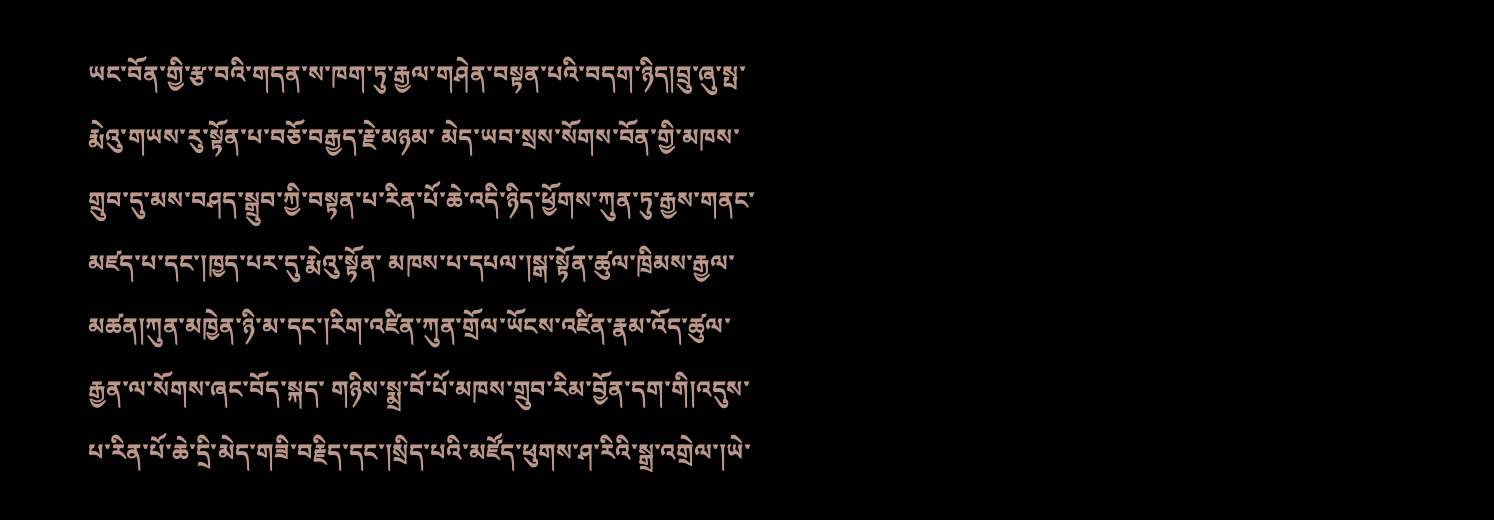ཡང་བོན་གྱི་རྩ་བའི་གདན་ས་ཁག་ཏུ་རྒྱལ་གཤེན་བསྟན་པའི་བདག་ཉིད།བྲུ་ཞུ་སྤ་རྨེའུ་གཡས་རུ་སྟོན་པ་བཅོ་བརྒྱད་རྗེ་མཉམ་ མེད་ཡབ་སྲས་སོགས་བོན་གྱི་མཁས་གྲུབ་དུ་མས་བཤད་སྒྲུབ་ཀྱི་བསྟན་པ་རིན་པོ་ཆེ་འདི་ཉིད་ཕྱོགས་ཀུན་ཏུ་རྒྱས་གནང་མཛད་པ་དང་།ཁྱད་པར་དུ་རྨེའུ་སྟོན་ མཁས་པ་དཔལ་།སྒ་སྟོན་ཚུལ་ཁྲིམས་རྒྱལ་མཚན།ཀུན་མཁྱེན་ཉི་མ་དང་།རིག་འཛིན་ཀུན་གྲོལ་ཡོངས་འཛིན་རྣམ་འོད་ཚུལ་རྒྱན་ལ་སོགས་ཞང་བོད་སྐད་ གཉིས་སྨྲ་བོ་པོ་མཁས་གྲུབ་རིམ་བྱོན་དག་གི།འདུས་པ་རིན་པོ་ཆེ་དྲི་མེད་གཟི་བརྗིད་དང་།སྲིད་པའི་མཛོད་ཕུགས་ཤ་རིའི་སྒྲ་འགྲེལ་།ཡེ་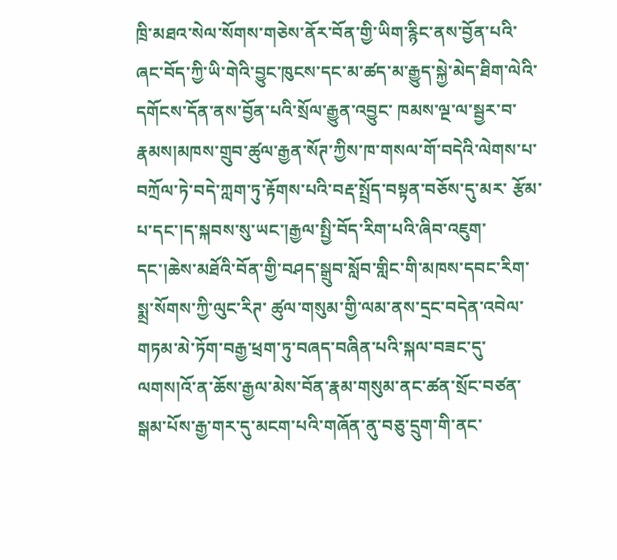ཁྲི་མཐའ་སེལ་སོགས་གཅེས་ནོར་བོན་གྱི་ཡིག་རྙིང་ནས་བྱོན་པའི་ཞང་བོད་ཀྱི་ཡི་གེའི་བྱུང་ཁུངས་དང་མ་ཚད་མ་རྒྱུད་སྐྱེ་མེད་ཐིག་ལེའི་དགོངས་དོན་ནས་བྱོན་པའི་སྲོལ་རྒྱུན་འབྱུང་ ཁམས་ལྔ་ལ་སྦྱར་བ་རྣམས།མཁས་གྲུབ་ཚུལ་རྒྱན་སོཊ་ཀྱིས་ཁ་གསལ་གོ་བདེའི་ལེགས་པ་བཀྲོལ་ཏེ་བདེ་ཀླག་ཏུ་རྟོགས་པའི་བརྡ་སྤྲོད་བསྟན་བཅོས་དུ་མར་ རྩོམ་པ་དང་།ད་སྐབས་སུ་ཡང་།རྒྱལ་སྤྱི་བོད་རིག་པའི་ཞིབ་འཇུག་དང་།ཆེས་མཐོའི་བོན་གྱི་བཤད་སྒྲུབ་སློབ་གླིང་གི་མཁས་དབང་རིག་སྨྲ་སོགས་ཀྱི་ལུང་རིཊ་ ཚུལ་གསུམ་གྱི་ལམ་ནས་དྲང་བདེན་འབེལ་གཏམ་མེ་ཏོག་བརྒྱ་ཕྲག་ཏུ་བཞད་བཞིན་པའི་སྐལ་བཟང་དུ་ལགས།འོ་ན་ཆོས་རྒྱལ་མེས་བོན་རྣམ་གསུམ་ནང་ཚན་སྲོང་བཙན་སྒམ་པོས་རྒྱ་གར་དུ་མངག་པའི་གཞོན་ནུ་བཅུ་དྲུག་གི་ནང་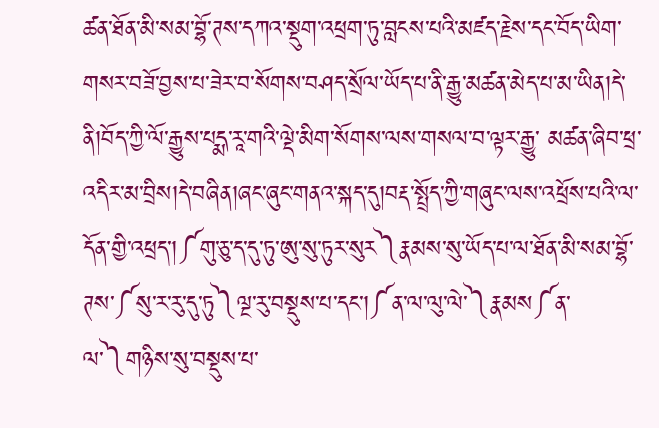ཚན་ཐོན་མི་སམ་བྷོ་ཊས་དཀའ་སྡུག་འཕྲག་ཏུ་བླངས་པའི་མཛད་རྗེས་དང་བོད་ཡིག་ གསར་བཟོ་བྱས་པ་ཟེར་བ་སོགས་བཤད་སྲོལ་ཡོད་པ་ནི་རྒྱུ་མཚན་མེད་པ་མ་ཡིན།དེ་ནི།བོད་ཀྱི་ལོ་རྒྱུས་པདྨ་རཱ་གའི་ལྡེ་མིག་སོགས་ལས་གསལ་བ་ལྟར་རྒྱུ་ མཚན་ཞིབ་ཕྲ་འདིར་མ་བྲིས།དེ་བཞིན།ཞང་ཞུང་གནའ་སྐད་དུ།བརྡ་སྤྲོད་ཀྱི་གཞུང་ལས་འཕྲོས་པའི་ལ་དོན་གྱི་འཕྲད་།༼གུ་ཅུ་ད་དུ་ཏུ་ཨུ་སུ་ཏུར་སུར༽རྣམས་སུ་ཡོད་པ་ལ་ཐོན་མི་སམ་བྷོ་ཊས་༼སུ་ར་རུ་དུ་ཏུ༽ལྔ་རུ་བསྡུས་པ་དང་།༼ན་ལ་ལུ་ལེ་༽རྣམས༼ན་ལ་༽གཉིས་སུ་བསྡུས་པ་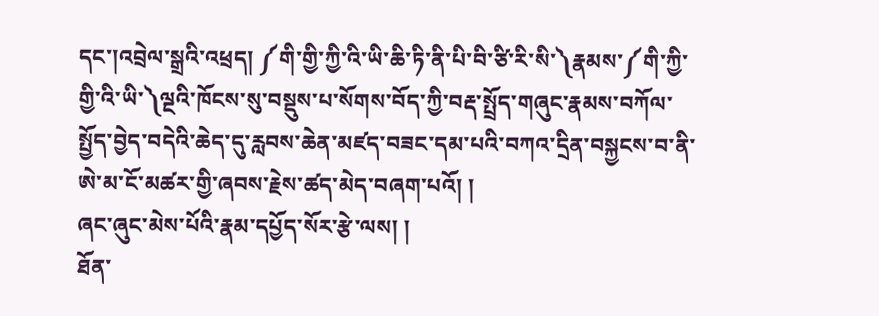དང་།འབྲེལ་སྒྲའི་འཕྲད། ༼གི་གྱི་ཀྱི་འི་ཡི་ཆི་ཏི་ནི་པི་བི་ཙི་རི་སི་༽རྣམས་༼གི་ཀྱི་གྱི་འི་ཡི་༽ལྔའི་ཁོངས་སུ་བསྡུས་པ་སོགས་བོད་ཀྱི་བརྡ་སྤྲོད་གཞུང་རྣམས་བཀོལ་སྤྱོད་བྱེད་བདེའི་ཆེད་དུ་རླབས་ཆེན་མཛད་བཟང་དམ་པའི་བཀའ་དྲིན་བསྐྱངས་བ་ནི་ཨེ་མ་ངོ་མཚར་གྱི་ཞབས་རྗེས་ཚད་མེད་བཞག་པའོ། །
ཞང་ཞུང་མེས་པོའི་རྣམ་དཔྱོད་སོར་རྩེ་ལས། །
ཐོན་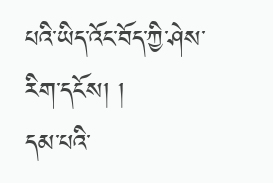པའི་ཡིད་འོང་བོད་ཀྱི་ཤེས་རིག་དངོས། །
དམ་པའི་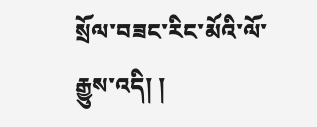སྲོལ་བཟང་རིང་མོའི་ལོ་རྒྱུས་འདི། །